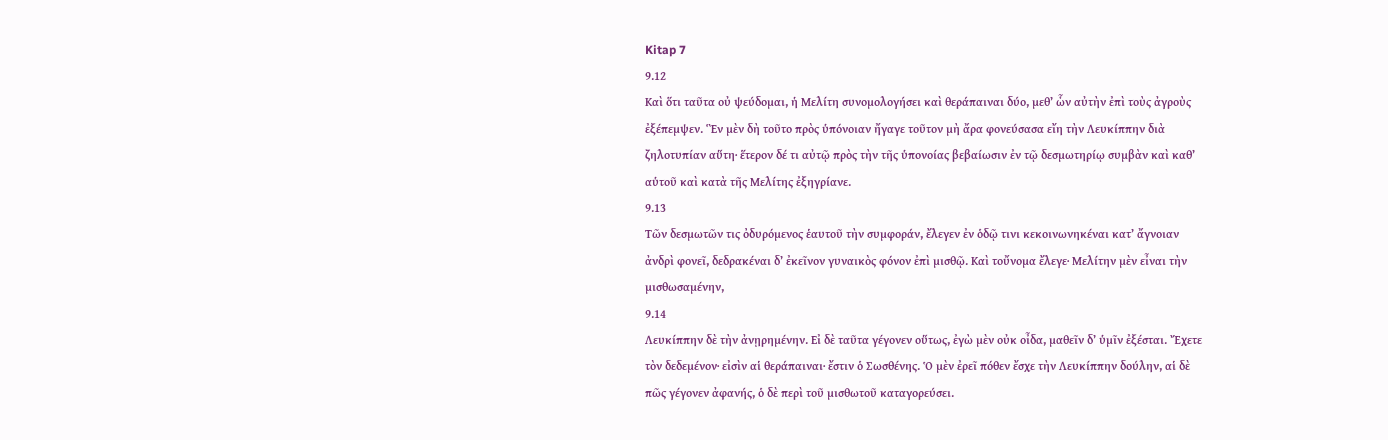Kitap 7
9.12
Καὶ ὅτι ταῦτα οὐ ψεύδομαι, ἡ Μελίτη συνομολογήσει καὶ θεράπαιναι δύο, μεθ’ ὧν αὐτὴν ἐπὶ τοὺς ἀγροὺς ἐξέπεμψεν. Ἓν μὲν δὴ τοῦτο πρὸς ὑπόνοιαν ἤγαγε τοῦτον μὴ ἄρα φονεύσασα εἴη τὴν Λευκίππην διὰ ζηλοτυπίαν αὕτη· ἕτερον δέ τι αὐτῷ πρὸς τὴν τῆς ὑπονοίας βεβαίωσιν ἐν τῷ δεσμωτηρίῳ συμβὰν καὶ καθ’ αὑτοῦ καὶ κατὰ τῆς Μελίτης ἐξηγρίανε.
9.13
Τῶν δεσμωτῶν τις ὀδυρόμενος ἑαυτοῦ τὴν συμφοράν, ἔλεγεν ἐν ὁδῷ τινι κεκοινωνηκέναι κατ’ ἄγνοιαν ἀνδρὶ φονεῖ, δεδρακέναι δ’ ἐκεῖνον γυναικὸς φόνον ἐπὶ μισθῷ. Καὶ τοὔνομα ἔλεγε· Μελίτην μὲν εἶναι τὴν μισθωσαμένην,
9.14
Λευκίππην δὲ τὴν ἀνῃρημένην. Εἰ δὲ ταῦτα γέγονεν οὕτως, ἐγὼ μὲν οὐκ οἶδα, μαθεῖν δ’ ὑμῖν ἐξέσται. Ἔχετε τὸν δεδεμένον· εἰσὶν αἱ θεράπαιναι· ἔστιν ὁ Σωσθένης. Ὁ μὲν ἐρεῖ πόθεν ἔσχε τὴν Λευκίππην δούλην, αἱ δὲ πῶς γέγονεν ἀφανής, ὁ δὲ περὶ τοῦ μισθωτοῦ καταγορεύσει.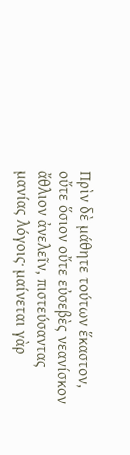Πρὶν δὲ μάθητε τούτων ἕκαστον, οὔτε ὅσιον οὔτε εὐσεβὲς νεανίσκον ἄθλιον ἀνελεῖν, πιστεύσαντας μανίας λόγοις· μαίνεται γὰρ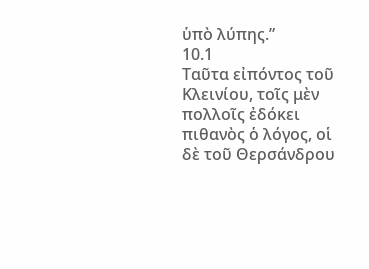ὑπὸ λύπης.”
10.1
Ταῦτα εἰπόντος τοῦ Κλεινίου, τοῖς μὲν πολλοῖς ἐδόκει πιθανὸς ὁ λόγος, οἱ δὲ τοῦ Θερσάνδρου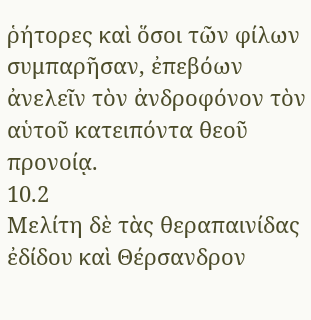ῥήτορες καὶ ὅσοι τῶν φίλων συμπαρῆσαν, ἐπεβόων ἀνελεῖν τὸν ἀνδροφόνον τὸν αὑτοῦ κατειπόντα θεοῦ προνοίᾳ.
10.2
Μελίτη δὲ τὰς θεραπαινίδας ἐδίδου καὶ Θέρσανδρον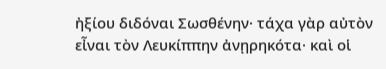ἠξίου διδόναι Σωσθένην· τάχα γὰρ αὐτὸν εἶναι τὸν Λευκίππην ἀνῃρηκότα· καὶ οἱ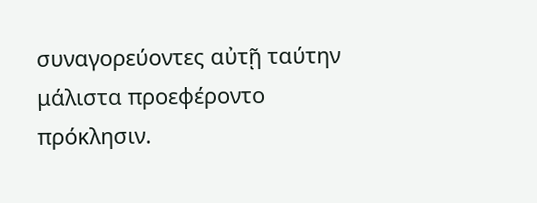συναγορεύοντες αὐτῇ ταύτην μάλιστα προεφέροντο πρόκλησιν.